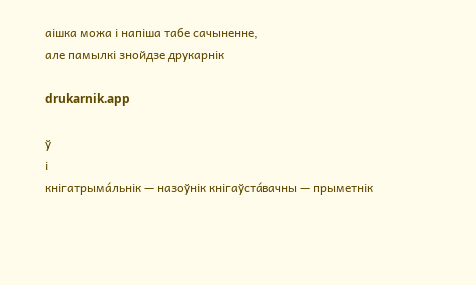аішка можа і напіша табе сачыненне,
але памылкі знойдзе друкарнік

drukarnik.app

ў
і
кнігатрыма́льнік — назоўнік кнігаўста́вачны — прыметнік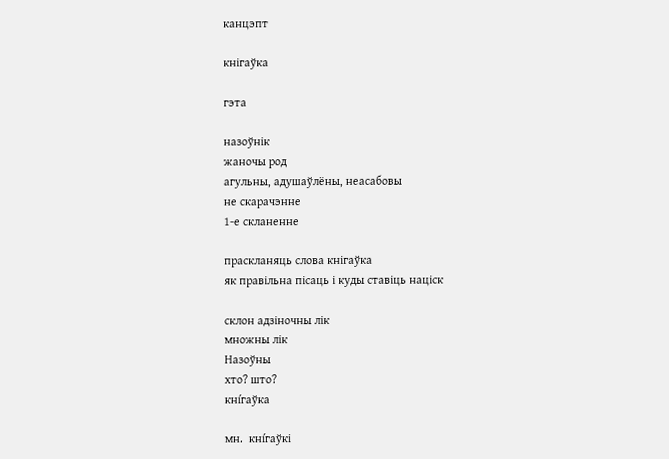канцэпт

кнігаўка

гэта

назоўнік
жаночы род
агульны, адушаўлёны, неасабовы
не скарачэнне
1-е скланенне

праскланяць слова кнігаўка
як правільна пісаць і куды ставіць націск

склон адзіночны лік
множны лік
Назоўны
хто? што?
кні́гаўка

мн.  кні́гаўкі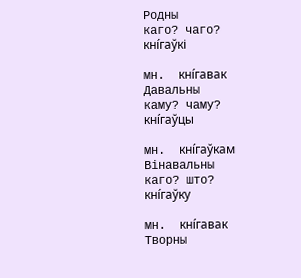Родны
каго? чаго?
кні́гаўкі

мн.  кні́гавак
Давальны
каму? чаму?
кні́гаўцы

мн.  кні́гаўкам
Вінавальны
каго? што?
кні́гаўку

мн.  кні́гавак
Творны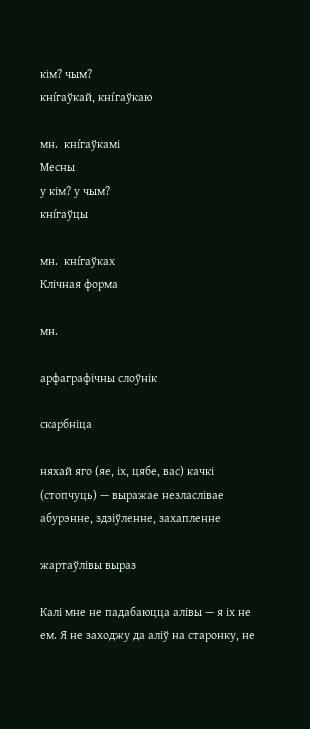кім? чым?
кні́гаўкай, кні́гаўкаю

мн.  кні́гаўкамі
Месны
у кім? у чым?
кні́гаўцы

мн.  кні́гаўках
Клічная форма

мн.

арфаграфічны слоўнік

скарбніца

няхай яго (яе, іх, цябе, вас) качкі (стопчуць) — выражае незласлівае абурэнне, здзіўленне, захапленне

жартаўлівы выраз

Калі мне не падабаюцца алівы — я іх не ем. Я не заходжу да аліў на старонку, не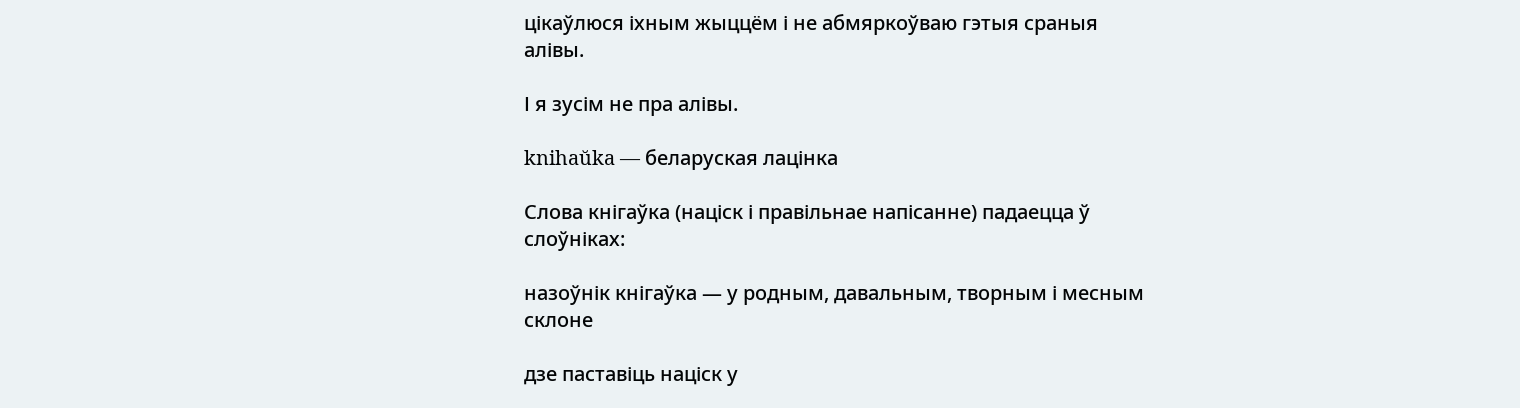цікаўлюся іхным жыццём і не абмяркоўваю гэтыя сраныя алівы.

І я зусім не пра алівы.

knihaŭka — беларуская лацінка

Слова кнігаўка (націск і правільнае напісанне) падаецца ў слоўніках:

назоўнік кнігаўка — у родным, давальным, творным і месным склоне

дзе паставіць націск у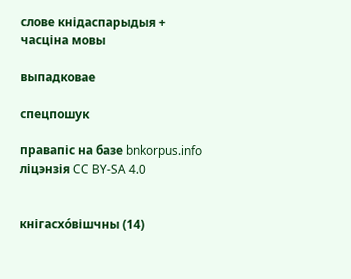слове кнідаспарыдыя + часціна мовы

выпадковае

спецпошук

правапіс на базе bnkorpus.info
ліцэнзія CC BY-SA 4.0


кнігасхо́вішчны (14)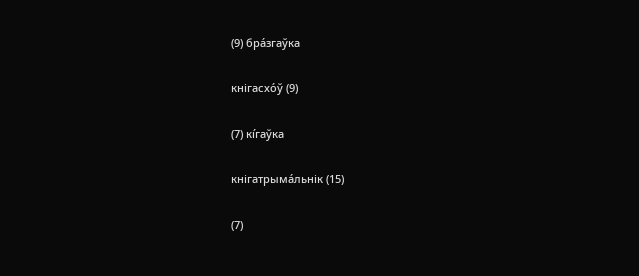(9) бра́згаўка

кнігасхо́ў (9)

(7) кі́гаўка

кнігатрыма́льнік (15)

(7)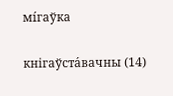мі́гаўка

кнігаўста́вачны (14)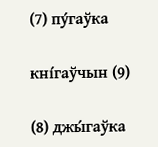(7) пу́гаўка

кні́гаўчын (9)

(8) джы́гаўка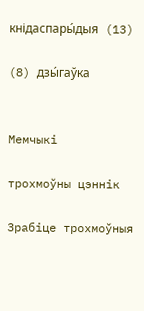кнідаспары́дыя (13)

(8) дзы́гаўка


Мемчыкі

трохмоўны цэннік

Зрабіце трохмоўныя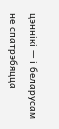цэннікі — і беларусам не спатрэбяцца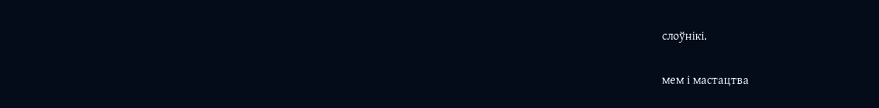слоўнікі.

мем і мастацтва